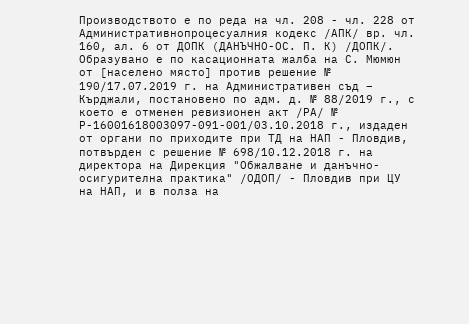Производството е по реда на чл. 208 - чл. 228 от Административнопроцесуалния кодекс /АПК/ вр. чл. 160, ал. 6 от ДОПК (ДАНЪЧНО-ОС. П. К) /ДОПК/.
Образувано е по касационната жалба на С. Мюмюн от [населено място] против решение № 190/17.07.2019 г. на Административен съд – Кърджали, постановено по адм. д. № 88/2019 г., с което е отменен ревизионен акт /РА/ № Р-16001618003097-091-001/03.10.2018 г., издаден от органи по приходите при ТД на НАП - Пловдив, потвърден с решение № 698/10.12.2018 г. на директора на Дирекция "Обжалване и данъчно-осигурителна практика" /ОДОП/ - Пловдив при ЦУ на НАП, и в полза на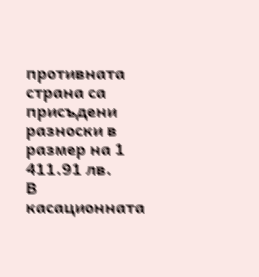противната страна са присъдени разноски в размер на 1 411.91 лв.
В касационната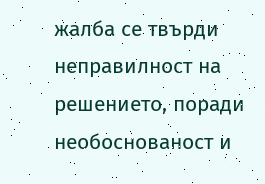жалба се твърди неправилност на решението, поради необоснованост и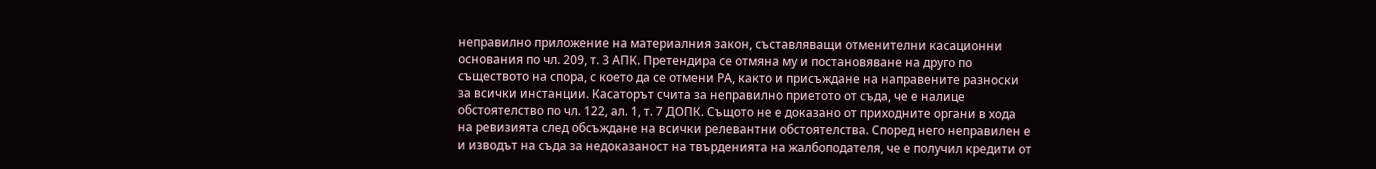неправилно приложение на материалния закон, съставляващи отменителни касационни основания по чл. 209, т. 3 АПК. Претендира се отмяна му и постановяване на друго по съществото на спора, с което да се отмени РА, както и присъждане на направените разноски за всички инстанции. Касаторът счита за неправилно приетото от съда, че е налице обстоятелство по чл. 122, ал. 1, т. 7 ДОПК. Същото не е доказано от приходните органи в хода на ревизията след обсъждане на всички релевантни обстоятелства. Според него неправилен е и изводът на съда за недоказаност на твърденията на жалбоподателя, че е получил кредити от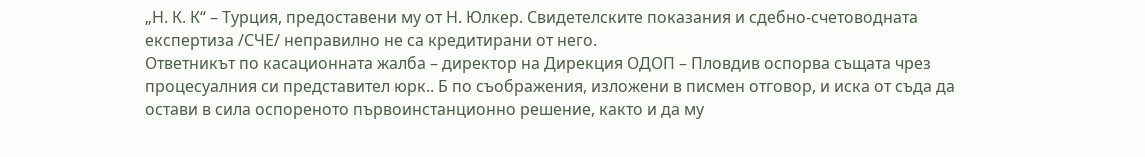„Н. К. К“ – Турция, предоставени му от Н. Юлкер. Свидетелските показания и сдебно-счетоводната експертиза /СЧЕ/ неправилно не са кредитирани от него.
Ответникът по касационната жалба – директор на Дирекция ОДОП – Пловдив оспорва същата чрез процесуалния си представител юрк.. Б по съображения, изложени в писмен отговор, и иска от съда да остави в сила оспореното първоинстанционно решение, както и да му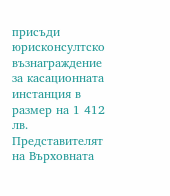присъди юрисконсултско възнаграждение за касационната инстанция в размер на 1 412 лв.
Представителят на Върховната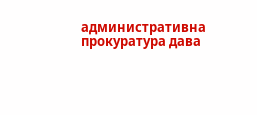административна прокуратура дава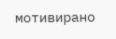мотивирано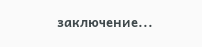заключение...